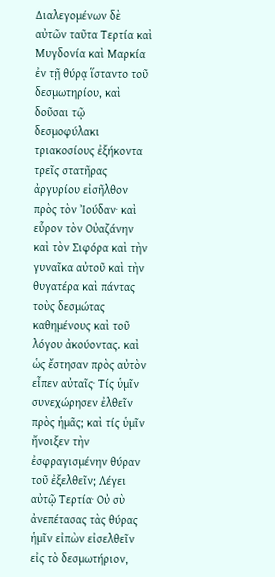Διαλεγομένων δὲ αὐτῶν ταῦτα Τερτία καὶ Μυγδονία καὶ Μαρκία ἐν τῇ θύρᾳ ἵσταντο τοῦ δεσμωτηρίου, καὶ δοῦσαι τῷ δεσμοφύλακι τριακοσίους ἐξήκοντα τρεῖς στατῆρας ἀργυρίου εἰσῆλθον πρὸς τὸν Ἰούδαν· καὶ εὗρον τὸν Οὐαζάνην καὶ τὸν Σιφόρα καὶ τὴν γυναῖκα αὐτοῦ καὶ τὴν θυγατέρα καὶ πάντας τοὺς δεσμώτας καθημένους καὶ τοῦ λόγου ἀκούοντας. καὶ ὡς ἔστησαν πρὸς αὐτὸν εἶπεν αὐταῖς· Τίς ὑμῖν συνεχώρησεν ἐλθεῖν πρὸς ἡμᾶς; καὶ τίς ὑμῖν ἤνοιξεν τὴν ἐσφραγισμένην θύραν τοῦ ἐξελθεῖν; Λέγει αὐτῷ Τερτία· Οὐ σὺ ἀνεπέτασας τὰς θύρας ἡμῖν εἰπὼν εἰσελθεῖν εἰς τὸ δεσμωτήριον,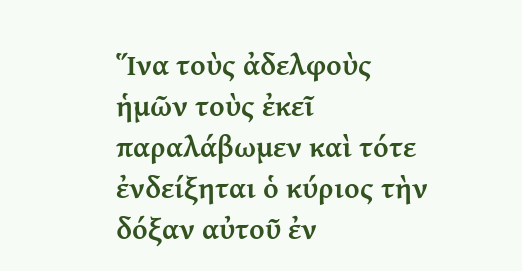Ἵνα τοὺς ἀδελφοὺς ἡμῶν τοὺς ἐκεῖ παραλάβωμεν καὶ τότε ἐνδείξηται ὁ κύριος τὴν δόξαν αὐτοῦ ἐν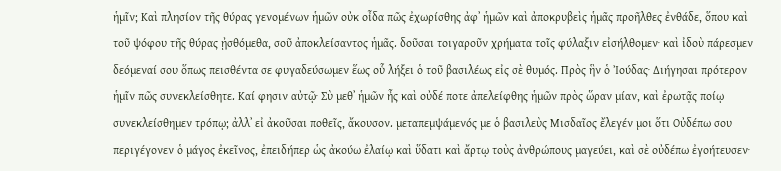ἡμῖν; Καὶ πλησίον τῆς θύρας γενομένων ἡμῶν οὐκ οἶδα πῶς ἐχωρίσθης ἀφ᾽ ἡμῶν καὶ ἀποκρυβεὶς ἡμᾶς προῆλθες ἐνθάδε, ὅπου καὶ τοῦ ψόφου τῆς θύρας ᾐσθόμεθα, σοῦ ἀποκλείσαντος ἡμᾶς. δοῦσαι τοιγαροῦν χρήματα τοῖς φύλαξιν εἰσήλθομεν· καὶ ἰδοὺ πάρεσμεν δεόμεναί σου ὅπως πεισθέντα σε φυγαδεύσωμεν ἕως οὗ λήξει ὁ τοῦ βασιλέως εἰς σὲ θυμός. Πρὸς ἣν ὁ Ἰούδας· Διήγησαι πρότερον ἡμῖν πῶς συνεκλείσθητε. Καί φησιν αὐτῷ· Σὺ μεθ᾽ ἡμῶν ἦς καὶ οὐδέ ποτε ἀπελείφθης ἡμῶν πρὸς ὥραν μίαν, καὶ ἐρωτᾷς ποίῳ συνεκλείσθημεν τρόπῳ; ἀλλ᾽ εἰ ἀκοῦσαι ποθεῖς, ἄκουσον. μεταπεμψάμενός με ὁ βασιλεὺς Μισδαῖος ἔλεγέν μοι ὅτι Οὐδέπω σου περιγέγονεν ὁ μάγος ἐκεῖνος, ἐπειδήπερ ὡς ἀκούω ἐλαίῳ καὶ ὕδατι καὶ ἄρτῳ τοὺς ἀνθρώπους μαγεύει, καὶ σὲ οὐδέπω ἐγοήτευσεν·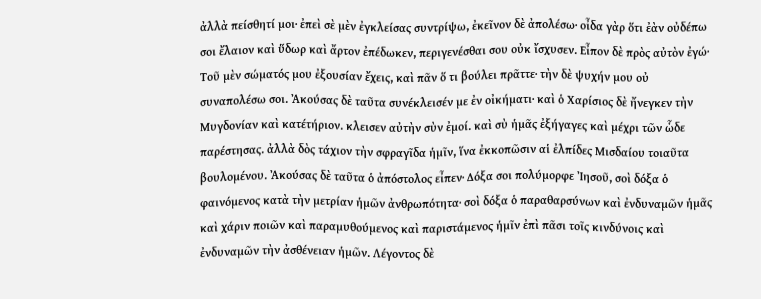ἀλλὰ πείσθητί μοι· ἐπεὶ σὲ μὲν ἐγκλείσας συντρίψω, ἐκεῖνον δὲ ἀπολέσω· οἶδα γὰρ ὅτι ἐὰν οὐδέπω σοι ἔλαιον καὶ ὕδωρ καὶ ἄρτον ἐπέδωκεν, περιγενέσθαι σου οὐκ ἴσχυσεν. Εἶπον δὲ πρὸς αὐτὸν ἐγώ· Τοῦ μὲν σώματός μου ἐξουσίαν ἔχεις, καὶ πᾶν ὅ τι βούλει πρᾶττε· τὴν δὲ ψυχήν μου οὐ συναπολέσω σοι. Ἀκούσας δὲ ταῦτα συνέκλεισέν με ἐν οἰκήματι· καὶ ὁ Χαρίσιος δὲ ἤνεγκεν τὴν Μυγδονίαν καὶ κατέτήριον. κλεισεν αὐτὴν σὺν ἐμοί. καὶ σὺ ἡμᾶς ἐξήγαγες καὶ μέχρι τῶν ὧδε παρέστησας. ἀλλὰ δὸς τάχιον τὴν σφραγῖδα ἡμῖν, ἵνα ἐκκοπῶσιν αἱ ἐλπίδες Μισδαίου τοιαῦτα βουλομένου. Ἀκούσας δὲ ταῦτα ὁ ἀπόστολος εἶπεν· Δόξα σοι πολύμορφε Ἰησοῦ, σοὶ δόξα ὁ φαινόμενος κατὰ τὴν μετρίαν ἡμῶν ἀνθρωπότητα· σοὶ δόξα ὁ παραθαρσύνων καὶ ἐνδυναμῶν ἡμᾶς καὶ χάριν ποιῶν καὶ παραμυθούμενος καὶ παριστάμενος ἡμῖν ἐπὶ πᾶσι τοῖς κινδύνοις καὶ ἐνδυναμῶν τὴν ἀσθένειαν ἡμῶν. Λέγοντος δὲ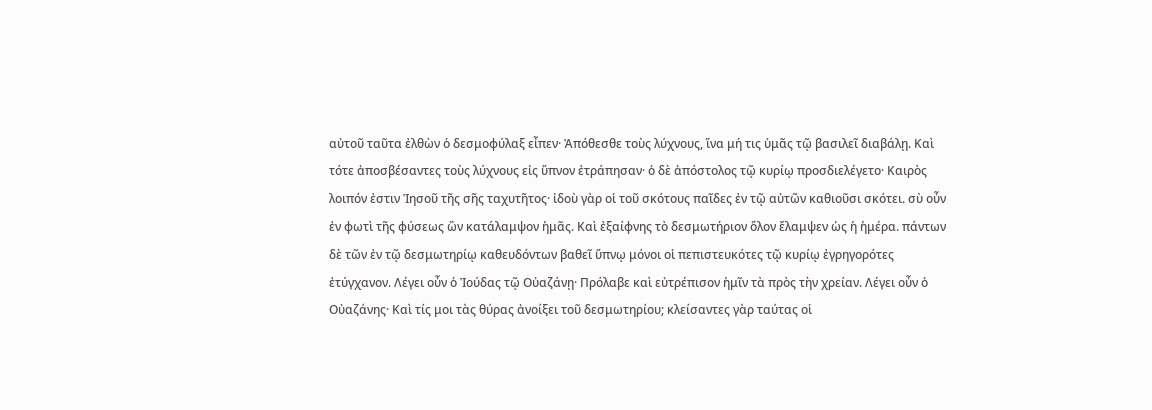αὐτοῦ ταῦτα ἐλθὼν ὁ δεσμοφύλαξ εἶπεν· Ἀπόθεσθε τοὺς λύχνους, ἵνα μή τις ὑμᾶς τῷ βασιλεῖ διαβάλῃ. Καὶ τότε ἀποσβέσαντες τοὺς λύχνους εἰς ὕπνον ἐτράπησαν· ὁ δὲ ἀπόστολος τῷ κυρίῳ προσδιελέγετο· Καιρὸς λοιπόν ἐστιν Ἰησοῦ τῆς σῆς ταχυτῆτος· ἰδοὺ γὰρ οἱ τοῦ σκότους παῖδες ἐν τῷ αὐτῶν καθιοῦσι σκότει. σὺ οὖν ἐν φωτὶ τῆς φύσεως ὢν κατάλαμψον ἡμᾶς. Καὶ ἐξαίφνης τὸ δεσμωτήριον ὅλον ἔλαμψεν ὡς ἡ ἡμέρα. πάντων δὲ τῶν ἐν τῷ δεσμωτηρίῳ καθευδόντων βαθεῖ ὕπνῳ μόνοι οἱ πεπιστευκότες τῷ κυρίῳ ἐγρηγορότες ἐτύγχανον. Λέγει οὖν ὁ Ἰούδας τῷ Οὐαζάνῃ· Πρόλαβε καὶ εὐτρέπισον ἡμῖν τὰ πρὸς τὴν χρείαν. Λέγει οὖν ὁ Οὐαζάνης· Καὶ τίς μοι τὰς θύρας ἀνοίξει τοῦ δεσμωτηρίου; κλείσαντες γὰρ ταύτας οἱ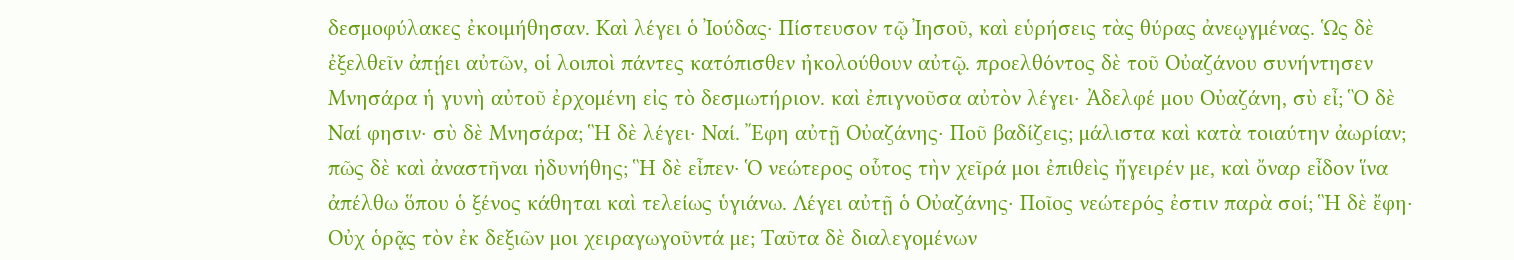δεσμοφύλακες ἐκοιμήθησαν. Καὶ λέγει ὁ Ἰούδας· Πίστευσον τῷ Ἰησοῦ, καὶ εὑρήσεις τὰς θύρας ἀνεῳγμένας. Ὡς δὲ ἐξελθεῖν ἀπῄει αὐτῶν, οἱ λοιποὶ πάντες κατόπισθεν ἠκολούθουν αὐτῷ. προελθόντος δὲ τοῦ Οὐαζάνου συνήντησεν Μνησάρα ἡ γυνὴ αὐτοῦ ἐρχομένη εἰς τὸ δεσμωτήριον. καὶ ἐπιγνοῦσα αὐτὸν λέγει· Ἀδελφέ μου Οὐαζάνη, σὺ εἶ; Ὃ δὲ Ναί φησιν· σὺ δὲ Μνησάρα; Ἣ δὲ λέγει· Ναί. Ἔφη αὐτῇ Οὐαζάνης· Ποῦ βαδίζεις; μάλιστα καὶ κατὰ τοιαύτην ἀωρίαν; πῶς δὲ καὶ ἀναστῆναι ἠδυνήθης; Ἣ δὲ εἶπεν· Ὁ νεώτερος οὗτος τὴν χεῖρά μοι ἐπιθεὶς ἤγειρέν με, καὶ ὄναρ εἶδον ἵνα ἀπέλθω ὅπου ὁ ξένος κάθηται καὶ τελείως ὑγιάνω. Λέγει αὐτῇ ὁ Οὐαζάνης· Ποῖος νεώτερός ἐστιν παρὰ σοί; Ἣ δὲ ἔφη· Οὐχ ὁρᾷς τὸν ἐκ δεξιῶν μοι χειραγωγοῦντά με; Tαῦτα δὲ διαλεγομένων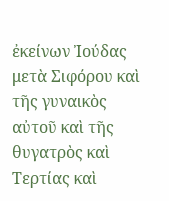ἐκείνων Ἰούδας μετὰ Σιφόρου καὶ τῆς γυναικὸς αὐτοῦ καὶ τῆς θυγατρὸς καὶ Τερτίας καὶ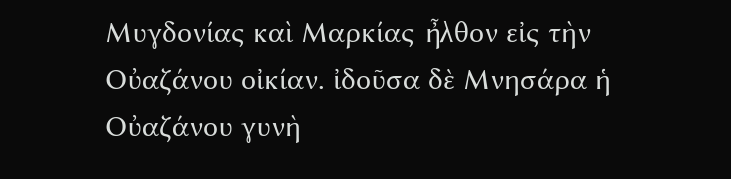Μυγδονίας καὶ Μαρκίας ἦλθον εἰς τὴν Οὐαζάνου οἰκίαν. ἰδοῦσα δὲ Μνησάρα ἡ Οὐαζάνου γυνὴ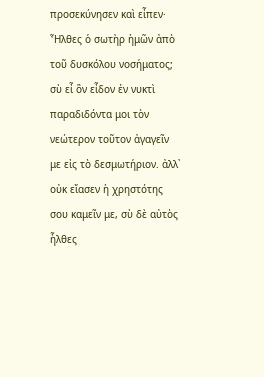προσεκύνησεν καὶ εἶπεν· Ἦλθες ὁ σωτὴρ ἡμῶν ἀπὸ τοῦ δυσκόλου νοσήματος; σὺ εἶ ὃν εἶδον ἐν νυκτὶ παραδιδόντα μοι τὸν νεώτερον τοῦτον ἀγαγεῖν με εἰς τὸ δεσμωτήριον. ἀλλ᾽ οὐκ εἴασεν ἡ χρηστότης σου καμεῖν με, σὺ δὲ αὐτὸς ἦλθες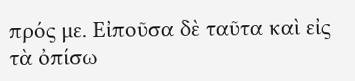πρός με. Εἰποῦσα δὲ ταῦτα καὶ εἰς τὰ ὀπίσω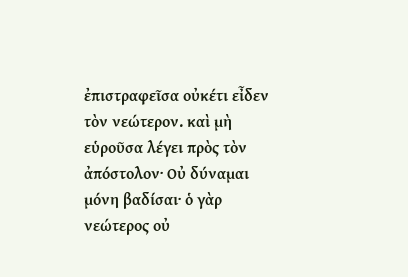ἐπιστραφεῖσα οὐκέτι εἶδεν τὸν νεώτερον. καὶ μὴ εὑροῦσα λέγει πρὸς τὸν ἀπόστολον· Οὐ δύναμαι μόνη βαδίσαι· ὁ γὰρ νεώτερος οὐ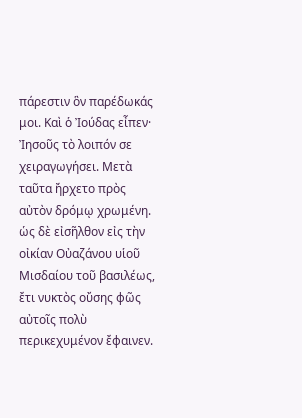πάρεστιν ὃν παρέδωκάς μοι. Καὶ ὁ Ἰούδας εἶπεν· Ἰησοῦς τὸ λοιπόν σε χειραγωγήσει. Μετὰ ταῦτα ἤρχετο πρὸς αὐτὸν δρόμῳ χρωμένη. ὡς δὲ εἰσῆλθον εἰς τὴν οἰκίαν Οὐαζάνου υἱοῦ Μισδαίου τοῦ βασιλέως, ἔτι νυκτὸς οὔσης φῶς αὐτοῖς πολὺ περικεχυμένον ἔφαινεν.